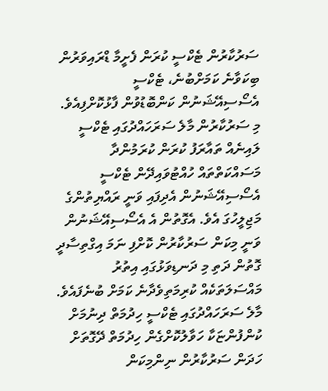ސަރުކާރުން ޓެކްސީ ކުރަން ފެށީމާ ޑްރައިވަރުން ބިކަވާނެ ކަމަށްބުނެ، ޓެކްސީ އެސޯސިއޭޝަނުން ކަންބޮޑުވުން ފާޅުކޮށްފިއެވެ.
މި ސަރުކާރުން މާލެ ސަރަހައްދުގައި ޓެކްސީ ލައިނެއް ތައާރަފު ކުރަން ކުރަމުންދާ މަސައްކަތްތައް ހުއްޓުވައިދޭން ޓެކްސީ އެސޯސިއޭޝަނުން އެދިފައި ވަނީ ރައްޔިތުންގެ މަޖިލީހުގަ އެވެ. އެގޮތުން އެ އެސޯސިއޭޝަނުން ވަނީ މިކަން ސަރުކާރުން ކޮށްފި ނަމަ އިގްތިސާދީ ގޮތުން ދަތި މި ދަނޑިވަޅުގައި އިތުރު މައްސަލަތަކެއް ކުރިމަތިވެދާނެ ކަމަށް ބުނެފައެވެ.
މާލެ ސަރަހައްދުގައި ޓެކްސީ ހިދުމަތް ދިނުމަށް ކުންފުންޏަކާ ހަވާލުކޮށްގެން ހިދުމަތް ދޭގޮތަށް ހަދަން ސަރުކާރުން ނިންމިކަން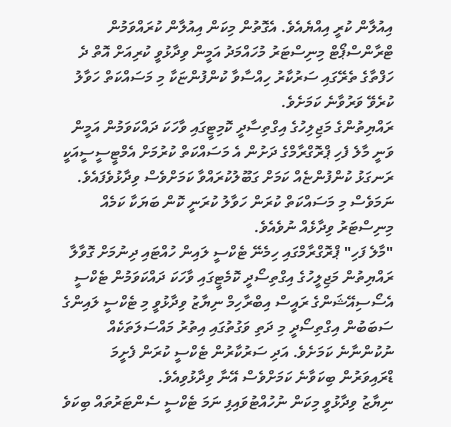އިއުލާން ކުރީ އިއްޔެއެވެ. އެގޮތުން މިކަން އިއުލާން ކުރައްވަމުން ޓްރާންސްޕޯޓް މިނިސްޓަރު މުހައްމަދު އަމީން ވިދާޅުވީ ކުރިއަށް އޮތް ދެ ހަފްތާގެ ތެރޭގައި ސަރުކާރު ހިއްސާވާ ކުންފުންޏަކާ މި މަސައްކަތް ހަވާލު ކުރެވޭ ވަރުވާނެ ކަމަށެވެ.
ރައްޔިތުންގެ މަޖިލިހުގެ އިގްތިސާދީ ކޮމިޓީގައި ވާހަކަ ދައްކަވަމުން އަމީން ވަނީ މާލެ ފެހި ޕްރޮގްރާމްގެ ދަށުން އެ މަސައްކަތް ކުރުމަށް އެމްޓީސީސީއަކީ ރަނގަޅު ކުންފުންޏެއް ކަމަށް ގަބޫލުކުރައްވާ ކަމަށްވެސް ވިދާޅުވެފައެވެ. ނަމަވެސް މި މަސައްކަތް ކުރަން ހަވާލު ކުރަނީ ކޮން ބަޔަކާ ކަމެއް މިނިސްޓަރު ވިދާޅެއް ނުވެއެވެ.
"މާލެ ފަހި" ޕްރޮގްރާމްގައި ހިމެނޭ ޓެކްސީ ލައިން ހުއްޓައި ދިނުމަށް ގޮވާލާ ރައްޔިތުން މަޖިލީހުގެ އިގްތިސޯދީ ކޮމެޓީގައި ވާހަކަ ދައްކަވަމުން ޓެކްސީ އެސޯސިއޭޝަންގެ ރައީސް އިބްރާހިމް ނިޔާޒު ވިދާޅުވީ މި ޓެކްސީ ލައިންގެ ސަބަބުން އިގްތިސޯދީ މި ދަތި ވަގުތުގައި އިތުރު މައްސަލަތަކެއް ނުކުންނާނެ ކަމަށެވެ. އަދި ސަރުކާރުން ޓެކްސީ ކުރަން ފެށީމަ ޑްރައިވަރުން ބިކަވާނެ ކަމަށްވެސް އޭނާ ވިދާޅުވިއެވެ.
ނިޔާޒު ވިދާޅުވީ މިކަން ނުހުއްޓުވައިފި ނަމަ ޓެކްސީ ސެންޓަރުތައް ބިކަވެ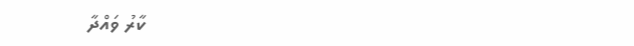ކާރު ވައްދާ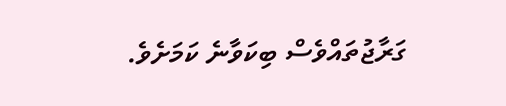ގަރާޖުތައްވެސް ބިކަވާނެ ކަމަށެވެ.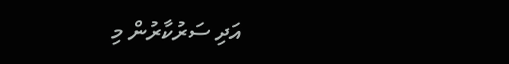އަދި ސަރުކާރުން މި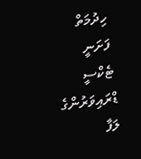ހިދުމަތް ފަށަނީ ޓެކްސީ ޑްރައިވަރުންގެ ލަފާ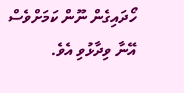ހޯދައިގެން ނޫން ކަމަށްވެސް އޭނާ ވިދާޅުވި އެވެ.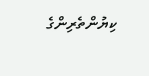ކިޔުންތެރިންގެ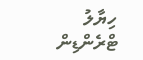ހިޔާލު
ޓްރެންޑިން